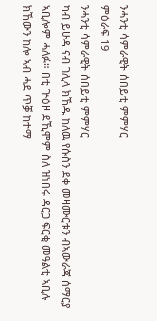ንሓንቲ ሳምራዊት ሰበይቲ ምምሃር
ምዕራፍ 19
ንሓንቲ ሳምራዊት ሰበይቲ ምምሃር
ካብ ይሁዳ ናብ ገሊላ ክኸዱ ከለዉ የሱስን ደቀ መዛሙርቱን ብኣውራጃ ሰማርያ ኣቢሎም ሓለፉ። በቲ ጕዕዞ ደኺሞም ስለ ዝነበሩ ዳርጋ ፍርቂ መዓልቲ ኣቢሉ ክኸውን ከሎ ኣብ ሓደ ጥቓ ከተማ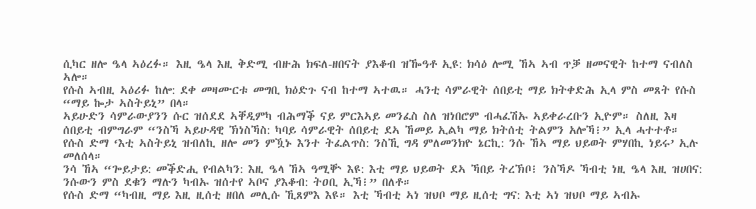ሲካር ዘሎ ዔላ ኣዕረፉ። እዚ ዔላ እዚ ቅድሚ ብዙሕ ክፍለ-ዘበናት ያእቆብ ዝዀዓቶ ኢዩ: ክሳዕ ሎሚ ኸኣ ኣብ ጥቓ ዘመናዊት ከተማ ናብለስ ኣሎ።
የሱስ ኣብዚ ኣዕሪፉ ከሎ: ደቀ መዛሙርቱ መግቢ ክዕድጉ ናብ ከተማ ኣተዉ። ሓንቲ ሳምራዊት ሰበይቲ ማይ ክትቀድሕ ኢላ ምስ መጸት የሱስ “ማይ ኰታ ኣስትይኒ” በላ።
ኣይሁድን ሳምራውያንን ሱር ዝሰደደ ኣቐዲምካ ብሕማቕ ናይ ምርእኣይ መንፈስ ስለ ዝነበሮም ብሓፈሽኡ ኣይቀራረቡን ኢዮም። ስለዚ እዛ ሰበይቲ ብምግራም “ንስኻ ኣይሁዳዊ ኽነስኻስ: ካባይ ሳምራዊት ሰበይቲ ደኣ ኸመይ ኢልካ ማይ ክትሰቲ ትልምን አሎኻ፧” ኢላ ሓተተቶ።
የሱስ ድማ ‘እቲ ኣስትይኒ ዝብለኪ ዘሎ መን ምዃኑ እንተ ትፈልጥስ: ንስኺ ግዳ ምለመንክዮ ኔርኪ: ንሱ ኸኣ ማይ ህይወት ምሃበኪ ነይሩ’ ኢሉ መለሰላ።
ንሳ ኸኣ “ጐይታይ: መቕድሒ የብልካን: እዚ ዔላ ኸኣ ዓሚቝ እዩ: እቲ ማይ ህይወት ደኣ ኻበይ ትረኽቦ፧ ንስኻዶ ኻብቲ ነዚ ዔላ እዚ ዝሀበና: ንሱውን ምስ ደቁን ማሉን ካብኡ ዝሰተየ ኣቦና ያእቆብ: ትዐቢ ኢኻ፧” በለቶ።
የሱስ ድማ “ካብዚ ማይ እዚ ዚሰቲ ዘበለ መሊሱ ኺጸምእ እዩ። እቲ ኻብቲ ኣነ ዝህቦ ማይ ዚሰቲ ግና: እቲ ኣነ ዝህቦ ማይ ኣብኡ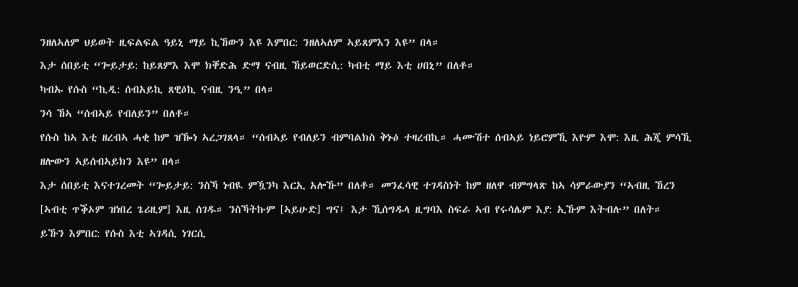ንዘለኣለም ህይወት ዚፍልፍል ዓይኒ ማይ ኪኸውን እዩ እምበር: ንዘለኣለም ኣይጸምእን እዩ” በላ።
እታ ሰበይቲ “ጐይታይ: ከይጸምእ እሞ ክቐድሕ ድማ ናብዚ ኸይወርድሲ: ካብቲ ማይ እቲ ሀበኒ” በለቶ።
ካብኡ የሱስ “ኪዲ: ሰብአይኪ ጸዊዕኪ ናብዚ ንዒ” በላ።
ንሳ ኸኣ “ሰብኣይ የብለይን” በለቶ።
የሱስ ከኣ እቲ ዘረብኣ ሓቂ ከም ዝዀነ ኣረጋገጸላ። “ሰብኣይ የብለይን ብምባልክስ ቅኑዕ ተዛረብኪ። ሓሙሽተ ሰብኣይ ነይሮምኺ እዮም እሞ: እዚ ሕጂ ምሳኺ ዘሎውን ኣይሰብኣይክን እዩ” በላ።
እታ ሰበይቲ እናተገረመት “ጐይታይ: ንስኻ ነብዪ ምዃንካ እርኢ አሎኹ” በለቶ። መንፈሳዊ ተገዳስነት ከም ዘለዋ ብምግላጽ ከኣ ሳምራውያን “ኣብዚ ኸረን [ኣብቲ ጥቕኦም ዝነበረ ጌሪዚም] እዚ ሰገዱ። ንስኻትኩም [ኣይሁድ] ግና፤ እታ ኺሰግዱላ ዚግባእ ስፍራ ኣብ የሩሳሌም እያ: ኢኹም እትብሉ” በለት።
ይኹን እምበር: የሱስ እቲ ኣገዳሲ ነገርሲ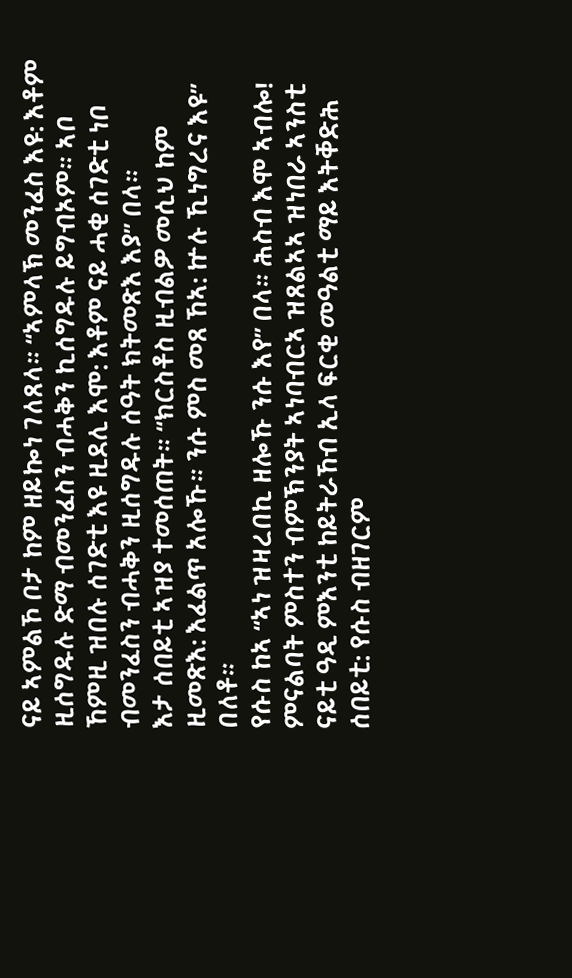ናይ ኣምልኾ ቦታ ከም ዘይኰነ ገለጸላ። “ኣምላኽ መንፈስ እዩ: እቶም ዚሰግዱሉ ድማ ብመንፈስን ብሓቅን ኪሰግዱሉ ይግብኦም። ኣቦ ኸምዚ ዝበሉ ሰገድቲ እዩ ዚደሊ እሞ: እቶም ናይ ሓቂ ሰገድቲ ነቦ ብመንፈስን ብሓቅን ዚሰግዱሉ ሰዓት ክትመጽእ እያ” በላ።
እታ ሰበይቲ ኣዝያ ተመሰጠት። “ክርስቶስ ዚብልዎ መሲህ ከም ዚመጽእ: እፈልጥ አሎኹ። ንሱ ምስ መጸ ኸኣ: ኵሉ ኺነግረና እዩ” በለቶ።
የሱስ ከኣ “ኣነ ዝዛረበኪ ዘሎኹ ንሱ እየ” በላ። ሕስብ እሞ ኣብሎ! ምናልባት ምስተን ብምኽንያት ኣነባብርኣ ዝጸልኣኣ ዝነበራ ኣንስቲ ናይቲ ዓዲ ምእንቲ ከይትራኸብ ኢላ ፍርቂ መዓልቲ ማይ እትቐድሕ ሰበይቲ: የሱስ ብዘገርም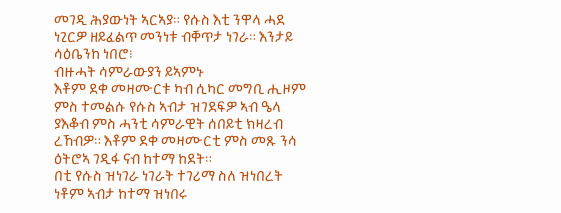መገዲ ሕያውነት ኣርኣያ። የሱስ እቲ ንዋላ ሓደ ነጊርዎ ዘይፈልጥ መንነቱ ብቐጥታ ነገራ። እንታይ ሳዕቤንከ ነበሮ፧
ብዙሓት ሳምራውያን ይኣምኑ
እቶም ደቀ መዛሙርቱ ካብ ሲካር መግቢ ሒዞም ምስ ተመልሱ የሱስ ኣብታ ዝገደፍዎ ኣብ ዔላ ያእቆብ ምስ ሓንቲ ሳምራዊት ሰበይቲ ክዛረብ ረኸብዎ። እቶም ደቀ መዛሙርቲ ምስ መጹ ንሳ ዕትሮኣ ገዲፋ ናብ ከተማ ከደት።
በቲ የሱስ ዝነገራ ነገራት ተገሪማ ስለ ዝነበረት ነቶም ኣብታ ከተማ ዝነበሩ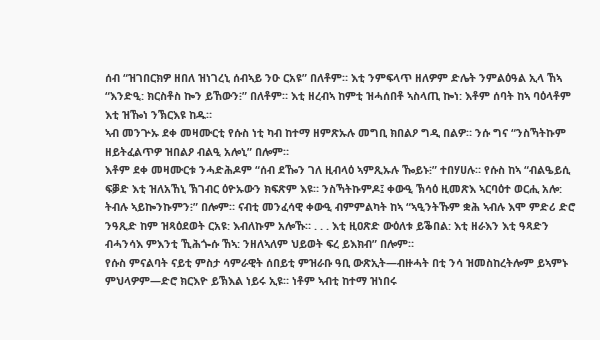ሰብ “ዝገበርክዎ ዘበለ ዝነገረኒ ሰብኣይ ንዑ ርአዩ” በለቶም። እቲ ንምፍላጥ ዘለዎም ድሌት ንምልዕዓል ኢላ ኸኣ “እንድዒ: ክርስቶስ ኰን ይኸውን፧” በለቶም። እቲ ዘረብኣ ከምቲ ዝሓሰበቶ ኣስላጢ ኰነ: እቶም ሰባት ከኣ ባዕላቶም እቲ ዝዀነ ንኽርእዩ ከዱ።
ኣብ መንጕኡ ደቀ መዛሙርቲ የሱስ ነቲ ካብ ከተማ ዘምጽኡሉ መግቢ ክበልዖ ግዲ በልዎ። ንሱ ግና “ንስኻትኩም ዘይትፈልጥዎ ዝበልዖ ብልዒ አሎኒ” በሎም።
እቶም ደቀ መዛሙርቱ ንሓድሕዶም “ሰብ ደዀን ገለ ዚብላዕ ኣምጺኡሉ ዀይኑ፧” ተበሃሀሉ። የሱስ ከኣ “ብልዔይሲ ፍቓድ እቲ ዝለአኸኒ ኽገብር ዕዮኡውን ክፍጽም እዩ። ንስኻትኩምዶ፤ ቀውዒ ኽሳዕ ዚመጽእ ኣርባዕተ ወርሒ አሎ: ትብሉ ኣይኰንኩምን፧” በሎም። ናብቲ መንፈሳዊ ቀውዒ ብምምልካት ከኣ “ኣዒንትኹም ቋሕ ኣብሉ እሞ ምድሪ ድሮ ንዓጺድ ከም ዝጻዕደወት ርአዩ: እብለኩም አሎኹ። . . . እቲ ዚዐጽድ ውዕለቱ ይቕበል: እቲ ዘራእን እቲ ዓጻድን ብሓንሳእ ምእንቲ ኺሕጐሱ ኸኣ: ንዘለኣለም ህይወት ፍረ ይእክብ” በሎም።
የሱስ ምናልባት ናይቲ ምስታ ሳምራዊት ሰበይቲ ምዝራቡ ዓቢ ውጽኢት—ብዙሓት በቲ ንሳ ዝመስከረትሎም ይኣምኑ ምህላዎም—ድሮ ክርእዮ ይኽእል ነይሩ ኢዩ። ነቶም ኣብቲ ከተማ ዝነበሩ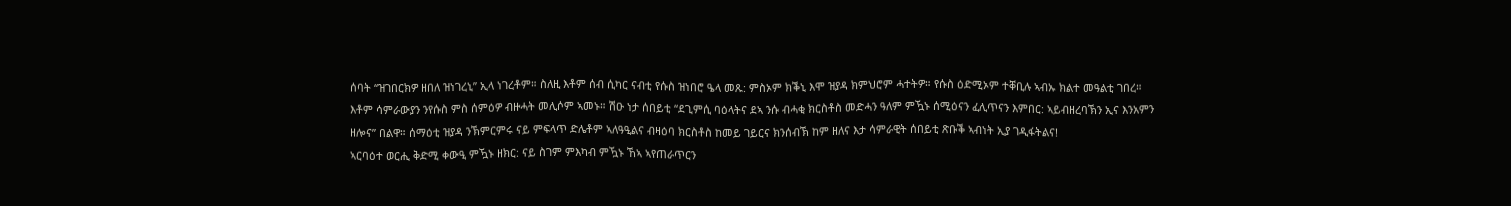ሰባት “ዝገበርክዎ ዘበለ ዝነገረኒ” ኢላ ነገረቶም። ስለዚ እቶም ሰብ ሲካር ናብቲ የሱስ ዝነበሮ ዔላ መጹ: ምስኦም ክቕኒ እሞ ዝያዳ ክምህሮም ሓተትዎ። የሱስ ዕድሚኦም ተቐቢሉ ኣብኡ ክልተ መዓልቲ ገበረ።
እቶም ሳምራውያን ንየሱስ ምስ ሰምዕዎ ብዙሓት መሊሶም ኣመኑ። ሽዑ ነታ ሰበይቲ “ደጊምሲ ባዕላትና ደኣ ንሱ ብሓቂ ክርስቶስ መድሓን ዓለም ምዃኑ ሰሚዕናን ፈሊጥናን እምበር: ኣይብዘረባኽን ኢና እንአምን ዘሎና” በልዋ። ሰማዕቲ ዝያዳ ንኽምርምሩ ናይ ምፍላጥ ድሌቶም ኣለዓዒልና ብዛዕባ ክርስቶስ ከመይ ገይርና ክንሰብኽ ከም ዘለና እታ ሳምራዊት ሰበይቲ ጽቡቕ ኣብነት ኢያ ገዲፋትልና!
ኣርባዕተ ወርሒ ቅድሚ ቀውዒ ምዃኑ ዘክር: ናይ ስገም ምእካብ ምዃኑ ኸኣ ኣየጠራጥርን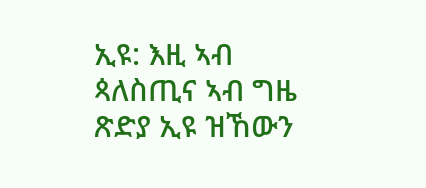ኢዩ: እዚ ኣብ ጳለስጢና ኣብ ግዜ ጽድያ ኢዩ ዝኸውን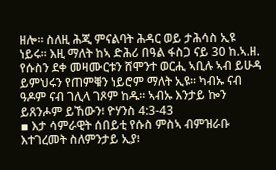ዘሎ። ስለዚ ሕጂ ምናልባት ሕዳር ወይ ታሕሳስ ኢዩ ነይሩ። እዚ ማለት ከኣ ድሕሪ በዓል ፋስጋ ናይ 30 ከ.ኣ.ዘ. የሱስን ደቀ መዛሙርቱን ሸሞንተ ወርሒ ኣቢሉ ኣብ ይሁዳ ይምህሩን የጠምቑን ነይሮም ማለት ኢዩ። ካብኡ ናብ ዓዶም ናብ ገሊላ ገጾም ከዱ። ኣብኡ እንታይ ኰን ይጸንሖም ይኸውን፧ ዮሃንስ 4:3-43
▪ እታ ሳምራዊት ሰበይቲ የሱስ ምስኣ ብምዝራቡ እተገረመት ስለምንታይ ኢያ፧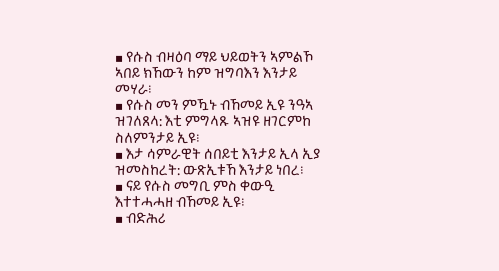▪ የሱስ ብዛዕባ ማይ ህይወትን ኣምልኾ ኣበይ ክኸውን ከም ዝግባእን እንታይ መሃራ፧
▪ የሱስ መን ምዃኑ ብኸመይ ኢዩ ንዓኣ ዝገለጸላ: እቲ ምግላጹ ኣዝዩ ዘገርምከ ስለምንታይ ኢዩ፧
▪ እታ ሳምራዊት ሰበይቲ እንታይ ኢላ ኢያ ዝመስከረት: ውጽኢቱኸ እንታይ ነበረ፧
▪ ናይ የሱስ መግቢ ምስ ቀውዒ እተተሓሓዘ ብኸመይ ኢዩ፧
▪ ብድሕሪ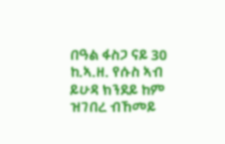በዓል ፋስጋ ናይ 30 ከ.ኣ.ዘ. የሱስ ኣብ ይሁዳ ክንደይ ከም ዝገበረ ብኸመይ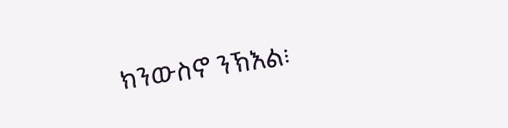ክንውስኖ ንኽእል፧